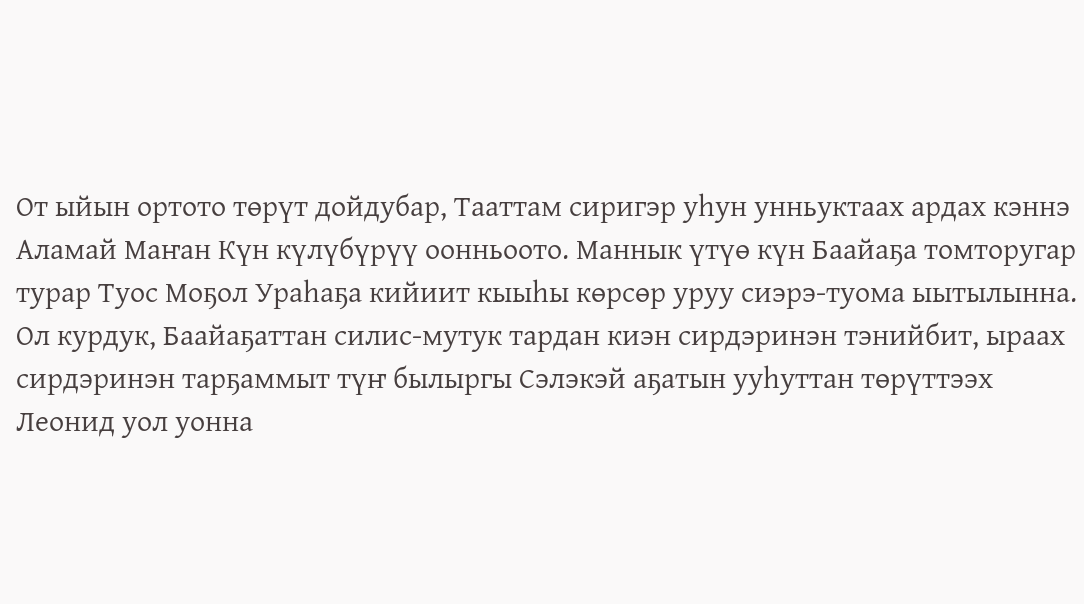От ыйын ортото төрүт дойдубар, Тааттам сиригэр уһун унньуктаах ардах кэннэ Аламай Маҥан Күн күлүбүрүү оонньоото. Маннык үтүө күн Баайаҕа томторугар турар Туос Моҕол Ураһаҕа кийиит кыыһы көрсөр уруу сиэрэ-туома ыытылынна. Ол курдук, Баайаҕаттан силис-мутук тардан киэн сирдэринэн тэнийбит, ыраах сирдэринэн тарҕаммыт түҥ былыргы Сэлэкэй аҕатын ууһуттан төрүттээх Леонид уол уонна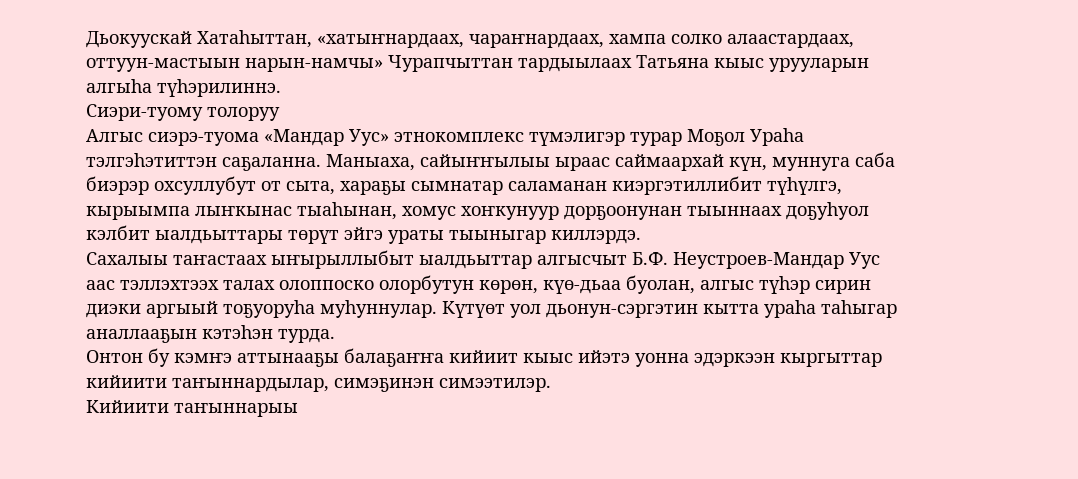Дьокуускай Хатаһыттан, «хатыҥнардаах, чараҥнардаах, хампа солко алаастардаах, оттуун-мастыын нарын-намчы» Чурапчыттан тардыылаах Татьяна кыыс урууларын алгыһа түһэрилиннэ.
Сиэри-туому толоруу
Алгыс сиэрэ-туома «Мандар Уус» этнокомплекс түмэлигэр турар Моҕол Ураһа тэлгэһэтиттэн саҕаланна. Маныаха, сайыҥҥылыы ыраас саймаархай күн, муннуга саба биэрэр охсуллубут от сыта, хараҕы сымнатар саламанан киэргэтиллибит түһүлгэ, кырыымпа лыҥкынас тыаһынан, хомус хоҥкунуур дорҕоонунан тыыннаах доҕуһуол кэлбит ыалдьыттары төрүт эйгэ ураты тыыныгар киллэрдэ.
Сахалыы таҥастаах ыҥырыллыбыт ыалдьыттар алгысчыт Б.Ф. Неустроев-Мандар Уус аас тэллэхтээх талах олоппоско олорбутун көрөн, күө-дьаа буолан, алгыс түһэр сирин диэки аргыый тоҕуоруһа муһуннулар. Күтүөт уол дьонун-сэргэтин кытта ураһа таһыгар аналлааҕын кэтэһэн турда.
Онтон бу кэмҥэ аттынааҕы балаҕаҥҥа кийиит кыыс ийэтэ уонна эдэркээн кыргыттар кийиити таҥыннардылар, симэҕинэн симээтилэр.
Кийиити таҥыннарыы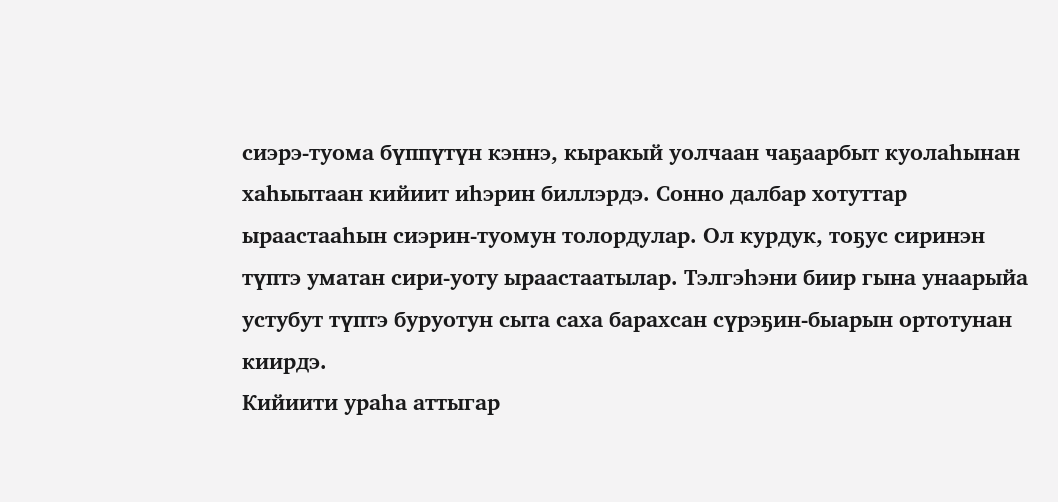сиэрэ-туома бүппүтүн кэннэ, кыракый уолчаан чаҕаарбыт куолаһынан хаһыытаан кийиит иһэрин биллэрдэ. Сонно далбар хотуттар ыраастааһын сиэрин-туомун толордулар. Ол курдук, тоҕус сиринэн түптэ уматан сири-уоту ыраастаатылар. Тэлгэһэни биир гына унаарыйа устубут түптэ буруотун сыта саха барахсан сүрэҕин-быарын ортотунан киирдэ.
Кийиити ураһа аттыгар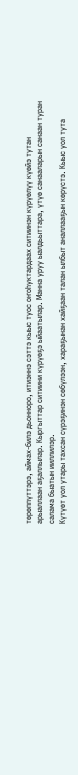төрөппүттэрэ, аймах-билэ дьонноро, итиэннэ сэттэ кыыс туос оҥоһуктардаах ситиинэн күрүөлүү күөйэ тутан арыаллаан аҕаллылар. Кыргыттар ситиини күрүөҕэ ыйаатылар. Манна уруу ыалдьыттара, үтүө санааларын санаан туран салама быатын ииллилэр.
Күтүөт уол утары тахсан сүрэҕинэн сөбүлээн, хараҕынан хайҕаан талан ылбыт аналлааҕын көрүстэ. Кыыс уол тута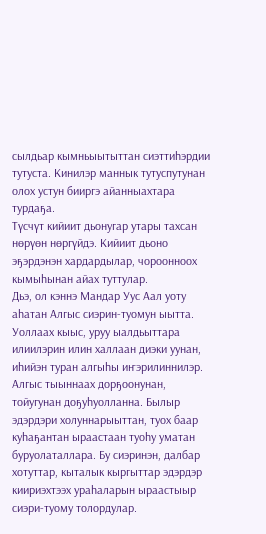сылдьар кымньыытыттан сиэттиһэрдии тутуста. Кинилэр маннык тутуспутунан олох устун бииргэ айанныахтара турдаҕа.
Түсчүт кийиит дьонугар утары тахсан нөрүөн нөргүйдэ. Кийиит дьоно эҕэрдэнэн хардардылар, чороонноох кымыһынан айах туттулар.
Дьэ, ол кэннэ Мандар Уус Аал уоту аһатан Алгыс сиэрин-туомун ыытта. Уоллаах кыыс, уруу ыалдьыттара илиилэрин илин халлаан диэки уунан, иһийэн туран алгыһы иҥэрилиннилэр. Алгыс тыыннаах дорҕоонунан, тойугунан доҕуһуолланна. Былыр эдэрдэри холуннарыыттан, туох баар куһаҕантан ыраастаан туоһу уматан буруолаталлара. Бу сиэринэн, далбар хотуттар, кыталык кыргыттар эдэрдэр киириэхтээх ураһаларын ыраастыыр сиэри-туому толордулар.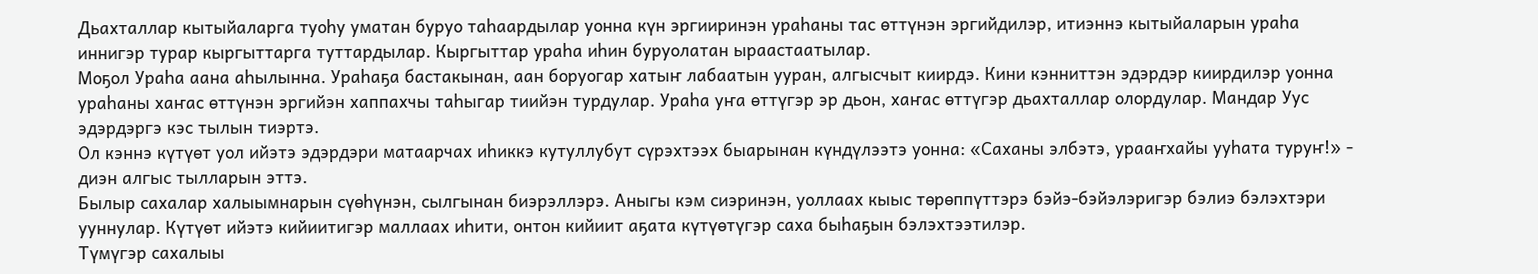Дьахталлар кытыйаларга туоһу уматан буруо таһаардылар уонна күн эргииринэн ураһаны тас өттүнэн эргийдилэр, итиэннэ кытыйаларын ураһа иннигэр турар кыргыттарга туттардылар. Кыргыттар ураһа иһин буруолатан ыраастаатылар.
Моҕол Ураһа аана аһылынна. Ураһаҕа бастакынан, аан боруогар хатыҥ лабаатын ууран, алгысчыт киирдэ. Кини кэнниттэн эдэрдэр киирдилэр уонна ураһаны хаҥас өттүнэн эргийэн хаппахчы таһыгар тиийэн турдулар. Ураһа уҥа өттүгэр эр дьон, хаҥас өттүгэр дьахталлар олордулар. Мандар Уус эдэрдэргэ кэс тылын тиэртэ.
Ол кэннэ күтүөт уол ийэтэ эдэрдэри матаарчах иһиккэ кутуллубут сүрэхтээх быарынан күндүлээтэ уонна: «Саханы элбэтэ, урааҥхайы ууһата туруҥ!» - диэн алгыс тылларын эттэ.
Былыр сахалар халыымнарын сүөһүнэн, сылгынан биэрэллэрэ. Аныгы кэм сиэринэн, уоллаах кыыс төрөппүттэрэ бэйэ-бэйэлэригэр бэлиэ бэлэхтэри ууннулар. Күтүөт ийэтэ кийиитигэр маллаах иһити, онтон кийиит аҕата күтүөтүгэр саха быһаҕын бэлэхтээтилэр.
Түмүгэр сахалыы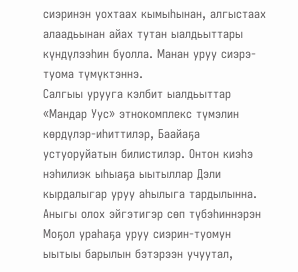сиэринэн уохтаах кымыһынан, алгыстаах алаадьынан айах тутан ыалдьыттары күндүлээһин буолла. Манан уруу сиэрэ-туома түмүктэннэ.
Салгыы урууга кэлбит ыалдьыттар «Мандар Уус» этнокомплекс түмэлин көрдүлэр-иһиттилэр, Баайаҕа устуоруйатын билистилэр. Онтон киэһэ нэһилиэк ыһыаҕа ыытыллар Дэли кырдалыгар уруу аһылыга тардылынна.
Аныгы олох эйгэтигэр сөп түбэһиннэрэн
Моҕол ураһаҕа уруу сиэрин-туомун ыытыы барылын бэтэрээн учуутал,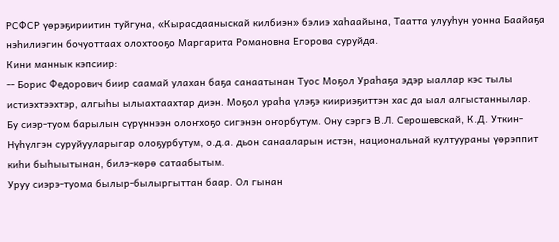РСФСР үөрэҕириитин туйгуна, «Кырасдааныскай килбиэн» бэлиэ хаһаайына, Таатта улууһун уонна Баайаҕа нэһилиэгин бочуоттаах олохтооҕо Маргарита Романовна Егорова суруйда.
Кини маннык кэпсиир:
-- Борис Федорович биир саамай улахан баҕа санаатынан Туос Моҕол Ураһаҕа эдэр ыаллар кэс тылы истиэхтээхтэр, алгыһы ылыахтаахтар диэн. Моҕол ураһа үлэҕэ киириэҕиттэн хас да ыал алгыстаннылар.
Бу сиэр-туом барылын сүрүннээн олоҥхоҕо сигэнэн оҥорбутум. Ону сэргэ В.Л. Серошевскай, К.Д. Уткин-Нүһүлгэн суруйууларыгар олоҕурбутум, о.д.а. дьон санааларын истэн, национальнай култуураны үөрэппит киһи быһыытынан, билэ-көрө сатаабытым.
Уруу сиэрэ-туома былыр-былыргыттан баар. Ол гынан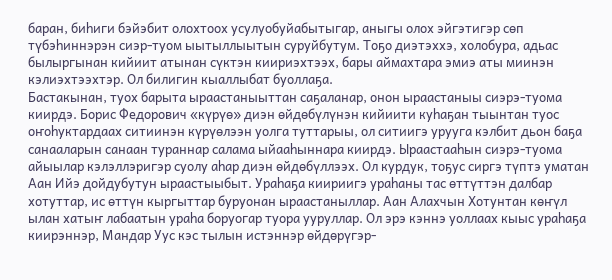баран, биһиги бэйэбит олохтоох усулуобуйабытыгар, аныгы олох эйгэтигэр сөп түбэһиннэрэн сиэр-туом ыытыллыытын суруйбутум. Тоҕо диэтэххэ, холобура, адьас былыргынан кийиит атынан сүктэн киириэхтээх, бары аймахтара эмиэ аты миинэн кэлиэхтээхтэр. Ол билигин кыаллыбат буоллаҕа.
Бастакынан, туох барыта ыраастаныыттан саҕаланар, онон ыраастаныы сиэрэ-туома киирдэ. Борис Федорович «күрүө» диэн өйдөбүлүнэн кийиити куһаҕан тыынтан туос оҥоһуктардаах ситиинэн күрүөлээн уолга туттарыы, ол ситиигэ урууга кэлбит дьон баҕа санааларын санаан тураннар салама ыйааһыннара киирдэ. Ыраастааһын сиэрэ-туома айыылар кэлэллэригэр суолу аһар диэн өйдөбүллээх. Ол курдук, тоҕус сиргэ түптэ уматан Аан Ийэ дойдубутун ыраастыыбыт. Ураһаҕа киириигэ ураһаны тас өттүттэн далбар хотуттар, ис өттүн кыргыттар буруонан ыраастаныллар. Аан Алахчын Хотунтан көҥүл ылан хатыҥ лабаатын ураһа боруогар туора ууруллар. Ол эрэ кэннэ уоллаах кыыс ураһаҕа киирэннэр, Мандар Уус кэс тылын истэннэр өйдөрүгэр-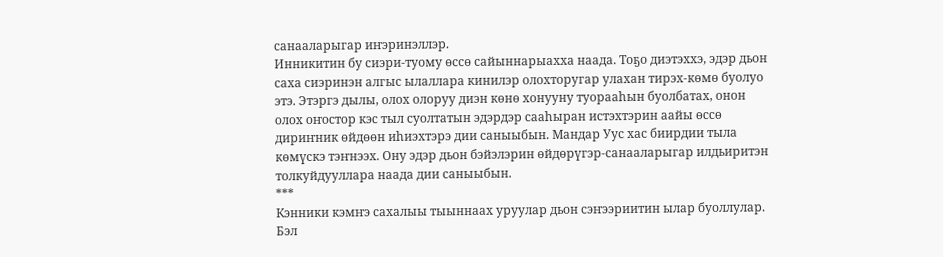санааларыгар иҥэринэллэр.
Инникитин бу сиэри-туому өссө сайыннарыахха наада. Тоҕо диэтэххэ, эдэр дьон саха сиэринэн алгыс ылаллара кинилэр олохторугар улахан тирэх-көмө буолуо этэ. Этэргэ дылы, олох олоруу диэн көнө хонууну туорааһын буолбатах, онон олох оҥостор кэс тыл суолтатын эдэрдэр сааһыран истэхтэрин аайы өссө дириҥник өйдөөн иһиэхтэрэ дии саныыбын. Мандар Уус хас биирдии тыла көмүскэ тэҥнээх. Ону эдэр дьон бэйэлэрин өйдөрүгэр-санааларыгар илдьиритэн толкуйдууллара наада дии саныыбын.
***
Кэнники кэмҥэ сахалыы тыыннаах уруулар дьон сэҥээриитин ылар буоллулар. Бэл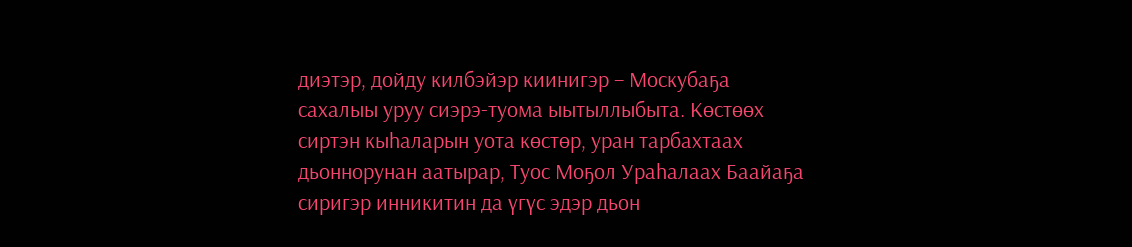диэтэр, дойду килбэйэр киинигэр – Москубаҕа сахалыы уруу сиэрэ-туома ыытыллыбыта. Көстөөх сиртэн кыһаларын уота көстөр, уран тарбахтаах дьоннорунан аатырар, Туос Моҕол Ураһалаах Баайаҕа сиригэр инникитин да үгүс эдэр дьон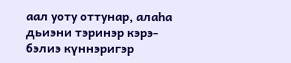аал уоту оттунар, алаһа дьиэни тэринэр кэрэ-бэлиэ күннэригэр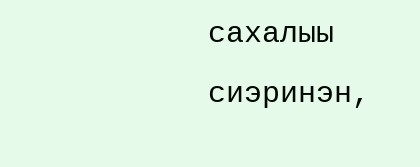сахалыы сиэринэн,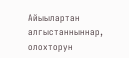Айыылартан алгыстанныннар, олохторун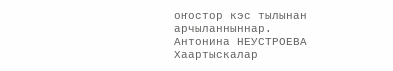оҥостор кэс тылынан арчыланныннар.
Антонина НЕУСТРОЕВА
Хаартыскалар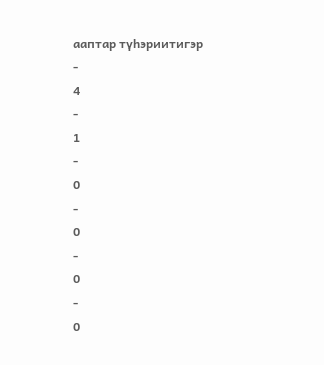ааптар түһэриитигэр
-
4
-
1
-
0
-
0
-
0
-
0